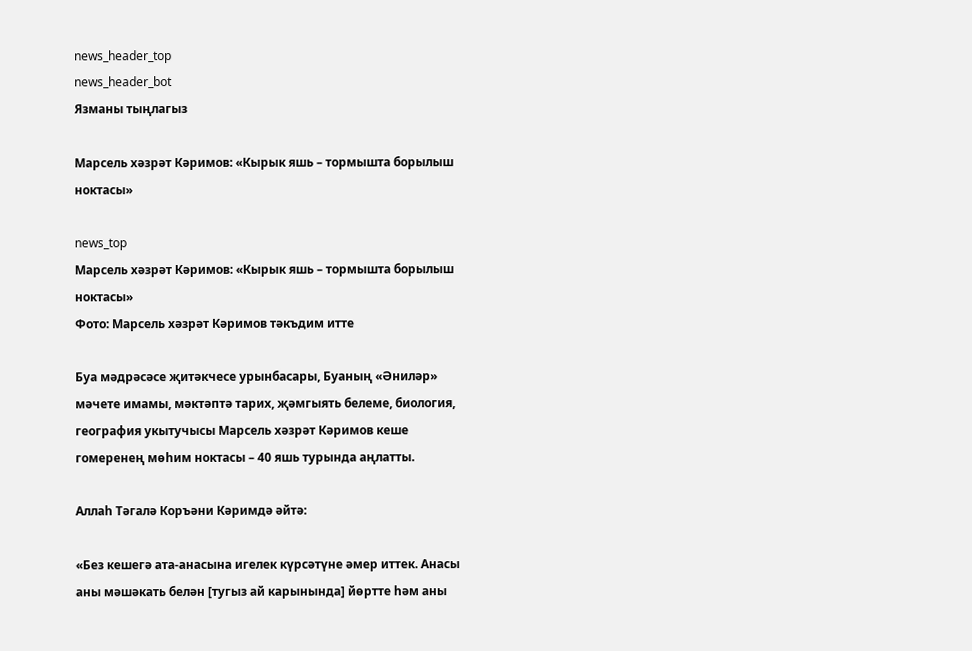news_header_top
news_header_bot
Язманы тыңлагыз

Марсель хәзрәт Кәримов: «Кырык яшь – тормышта борылыш ноктасы»

news_top
Марсель хәзрәт Кәримов: «Кырык яшь – тормышта борылыш ноктасы»
Фото: Марсель хәзрәт Кәримов тәкъдим итте

Буа мәдрәсәсе җитәкчесе урынбасары, Буаның «Әниләр» мәчете имамы, мәктәптә тарих, җәмгыять белеме, биология, география укытучысы Марсель хәзрәт Кәримов кеше гомеренең мөһим ноктасы – 40 яшь турында аңлатты.

Аллаһ Тәгалә Коръәни Кәримдә әйтә:

«Без кешегә ата-анасына игелек күрсәтүне әмер иттек. Анасы аны мәшәкать белән [тугыз ай карынында] йөртте һәм аны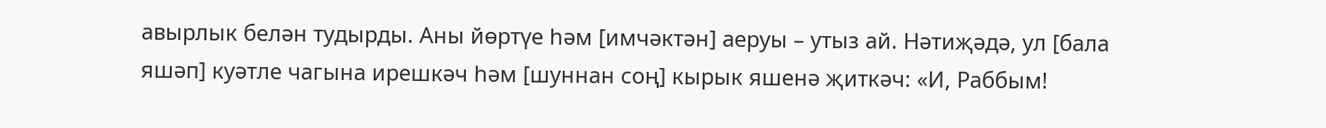авырлык белән тудырды. Аны йөртүе һәм [имчәктән] аеруы – утыз ай. Нәтиҗәдә, ул [бала яшәп] куәтле чагына ирешкәч һәм [шуннан соң] кырык яшенә җиткәч: «И, Раббым!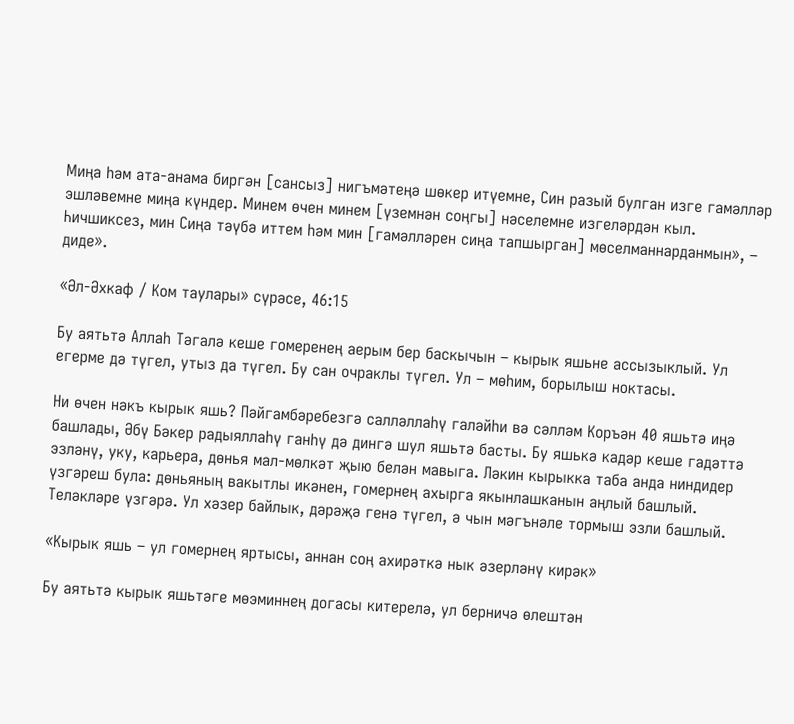Миңа һәм ата-анама биргән [сансыз] нигъмәтеңә шөкер итүемне, Син разый булган изге гамәлләр эшләвемне миңа күндер. Минем өчен минем [үземнән соңгы] нәселемне изгеләрдән кыл. Һичшиксез, мин Сиңа тәүбә иттем һәм мин [гамәлләрен сиңа тапшырган] мөселманнарданмын», – диде».

«Әл-Әхкаф / Ком таулары» сүрәсе, 46:15

Бу аятьтә Аллаһ Тәгалә кеше гомеренең аерым бер баскычын – кырык яшьне ассызыклый. Ул егерме дә түгел, утыз да түгел. Бу сан очраклы түгел. Ул – мөһим, борылыш ноктасы.

Ни өчен нәкъ кырык яшь? Пәйгамбәребезгә салләллаһү галәйһи вә сәлләм Коръән 40 яшьтә иңә башлады, Әбү Бәкер радыяллаһү ганһү дә дингә шул яшьтә басты. Бу яшькә кадәр кеше гадәттә эзләнү, уку, карьера, дөнья мал-мөлкәт җыю белән мавыга. Ләкин кырыкка таба анда ниндидер үзгәреш була: дөньяның вакытлы икәнен, гомернең ахырга якынлашканын аңлый башлый. Теләкләре үзгәрә. Ул хәзер байлык, дәрәҗә генә түгел, ә чын мәгънәле тормыш эзли башлый.

«Кырык яшь – ул гомернең яртысы, аннан соң ахирәткә нык әзерләнү кирәк»

Бу аятьтә кырык яшьтәге мөэминнең догасы китерелә, ул берничә өлештән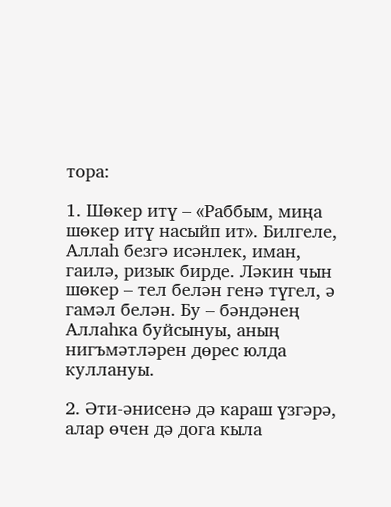тора:

1. Шөкер итү – «Раббым, миңа шөкер итү насыйп ит». Билгеле, Аллаһ безгә исәнлек, иман, гаилә, ризык бирде. Ләкин чын шөкер – тел белән генә түгел, ә гамәл белән. Бу – бәндәнең Аллаһка буйсынуы, аның нигъмәтләрен дөрес юлда куллануы.

2. Әти-әнисенә дә караш үзгәрә, алар өчен дә дога кыла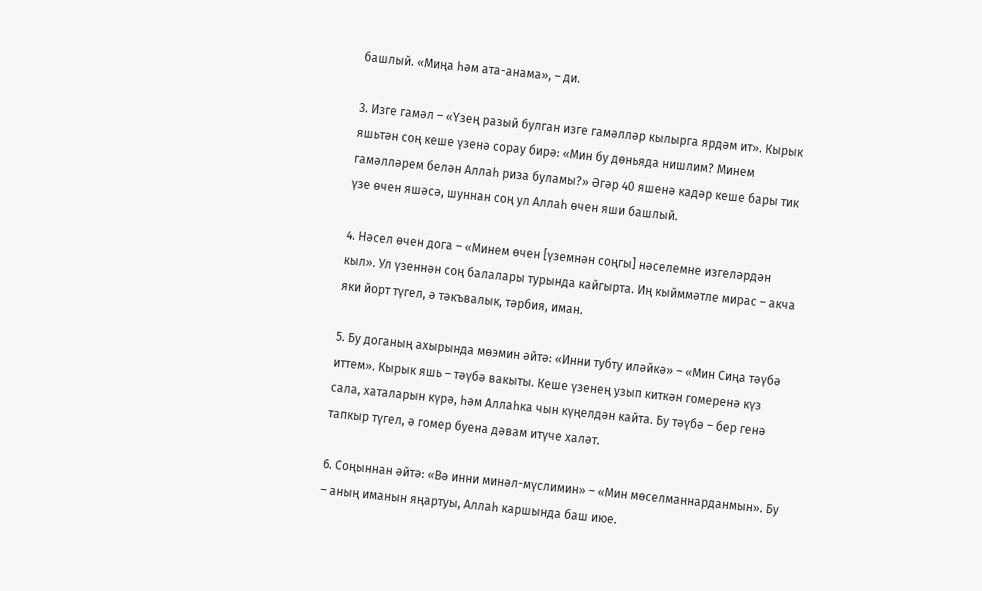башлый. «Миңа һәм ата-анама», – ди.

3. Изге гамәл – «Үзең разый булган изге гамәлләр кылырга ярдәм ит». Кырык яшьтән соң кеше үзенә сорау бирә: «Мин бу дөньяда нишлим? Минем гамәлләрем белән Аллаһ риза буламы?» Әгәр 40 яшенә кадәр кеше бары тик үзе өчен яшәсә, шуннан соң ул Аллаһ өчен яши башлый.

4. Нәсел өчен дога – «Минем өчен [үземнән соңгы] нәселемне изгеләрдән кыл». Ул үзеннән соң балалары турында кайгырта. Иң кыйммәтле мирас – акча яки йорт түгел, ә тәкъвалык, тәрбия, иман.

5. Бу доганың ахырында мөэмин әйтә: «Инни тубту иләйкә» – «Мин Сиңа тәүбә иттем». Кырык яшь – тәүбә вакыты. Кеше үзенең узып киткән гомеренә күз сала, хаталарын күрә, һәм Аллаһка чын күңелдән кайта. Бу тәүбә – бер генә тапкыр түгел, ә гомер буена дәвам итүче халәт.

6. Соңыннан әйтә: «Вә инни минәл-мүслимин» – «Мин мөселманнарданмын». Бу – аның иманын яңартуы, Аллаһ каршында баш июе.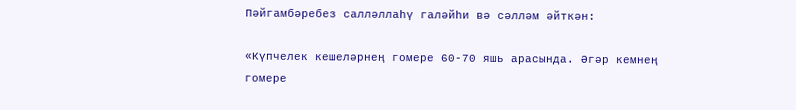Пәйгамбәребез салләллаһү галәйһи вә сәлләм әйткән:

«Күпчелек кешеләрнең гомере 60-70 яшь арасында. Әгәр кемнең гомере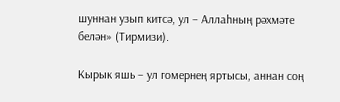шуннан узып китсә, ул – Аллаһның рәхмәте белән» (Тирмизи).

Кырык яшь – ул гомернең яртысы, аннан соң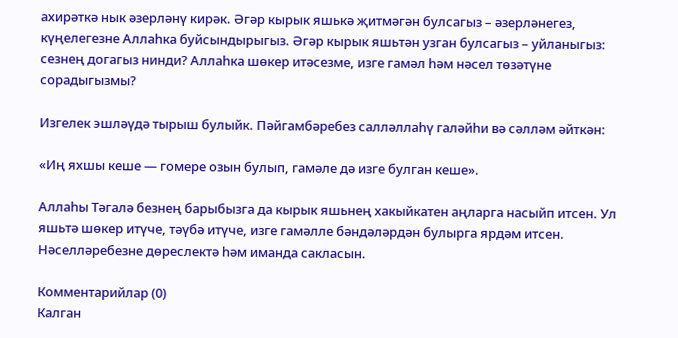ахирәткә нык әзерләнү кирәк. Әгәр кырык яшькә җитмәгән булсагыз – әзерләнегез, күңелегезне Аллаһка буйсындырыгыз. Әгәр кырык яшьтән узган булсагыз – уйланыгыз: сезнең догагыз нинди? Аллаһка шөкер итәсезме, изге гамәл һәм нәсел төзәтүне сорадыгызмы?

Изгелек эшләүдә тырыш булыйк. Пәйгамбәребез салләллаһү галәйһи вә сәлләм әйткән:

«Иң яхшы кеше — гомере озын булып, гамәле дә изге булган кеше».

Аллаһы Тәгалә безнең барыбызга да кырык яшьнең хакыйкатен аңларга насыйп итсен. Ул яшьтә шөкер итүче, тәүбә итүче, изге гамәлле бәндәләрдән булырга ярдәм итсен. Нәселләребезне дөреслектә һәм иманда сакласын.

Комментарийлар (0)
Калган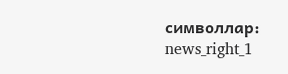символлар:
news_right_1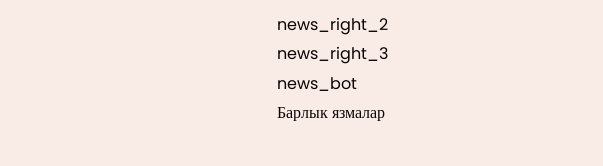news_right_2
news_right_3
news_bot
Барлык язмалар